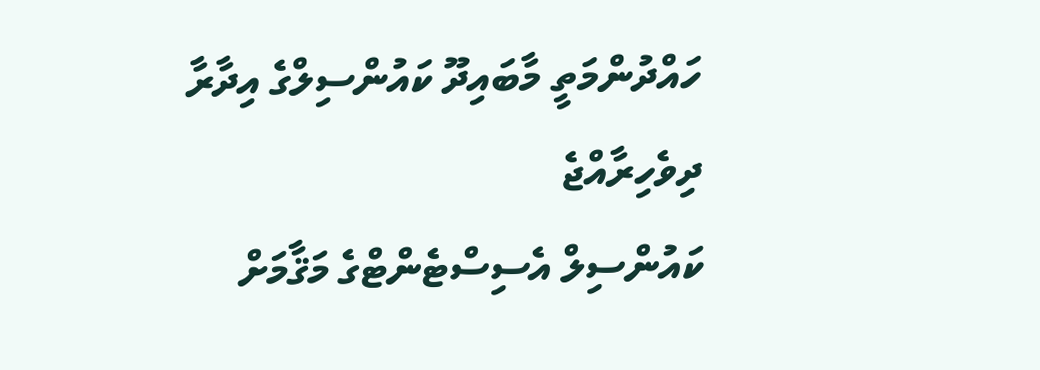ހައްދުންމަތީ މާބައިދޫ ކައުންސިލްގެ އިދާރާ
ދިވެހިރާއްޖެ
ކައުންސިލް އެސިސްޓެންޓްގެ މަޤާމަށް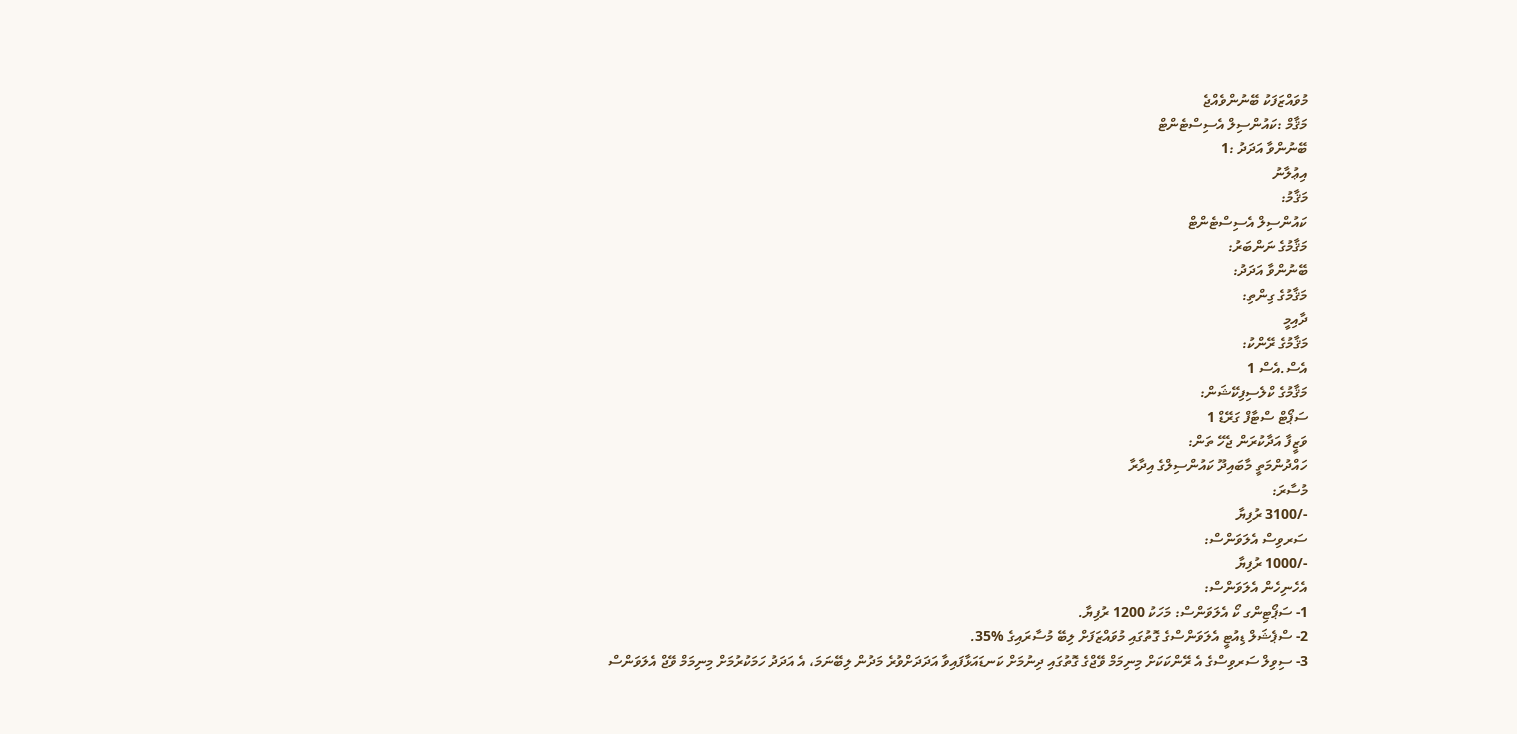މުވައްޒަފަކު ބޭނުންވެއްޖެ
މަޤާމް :ކައުންސިލް އެސިސްޓެންޓް
ބޭނުންވާ އަދަދު :1
އިޢުލާނު
މަޤާމު:
ކައުންސިލް އެސިސްޓެންޓް
މަޤާމުގެ ނަންބަރު:
ބޭނުންވާ އަދަދު:
މަޤާމުގެ ގިންތި:
ދާއިމީ
މަޤާމުގެ ރޭންކު:
އެސް.އެސް 1
މަޤާމުގެ ކްލެސިފިކޭޝަން:
ސަޕޯޓް ސްޓާފް ގަރޭޑް 1
ވަޒީފާ އަދާކުރަން ޖެހޭ ތަން:
ހައްދުންމަތީ މާބައިދޫ ކައުންސިލްގެ އިދާރާ
މުސާރަ:
-/3100 ރުފިޔާ
ސަރވިސް އެލަވަންސް:
-/1000 ރުފިޔާ
އެހެނިހެން އެލަވަންސް:
1- ސަޕޯޓިންގ ކޯ އެލަވަންސް: މަހަކު 1200 ރުފިޔާ.
2- ސްޕެޝަލް ޑިއުޓީ އެލަވަންސްގެ ގޮތުގައި މުވައްޒަފަށް ލިބޭ މުސާރައިގެ %35.
3- ސިވިލް ސަރވިސްގެ އެ ރޭންކަކަށް މިނިމަމް ވޭޖްގެ ގޮތުގައި ދިނުމަށް ކަނޑައަޅާފައިވާ އަދަދަށްވުރެ މަދުން ލިބޭނަމަ، އެ އަދަދު ހަމަކުރުމަށް މިނިމަމް ވޭޖް އެލަވަންސް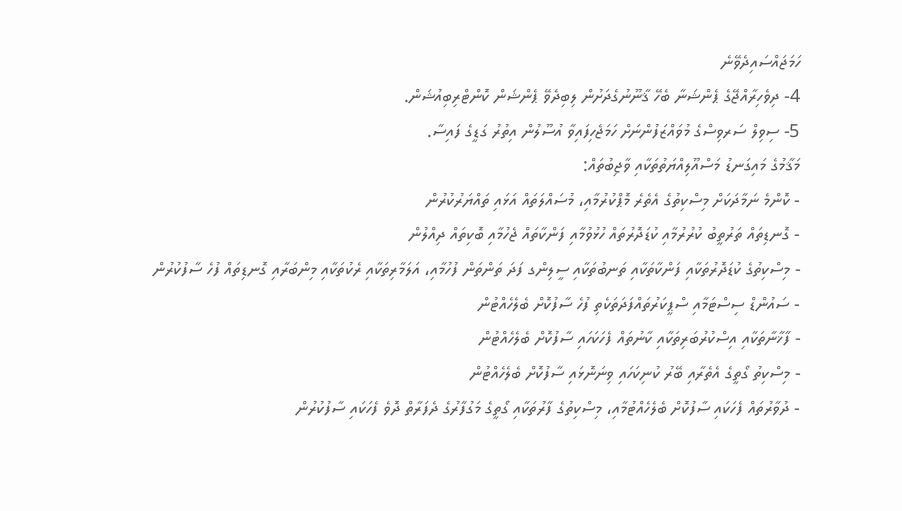ހަމަޖައްސައިދެވޭނެ
4- ދިވެހިރާއްޖޭގެ ޕެންޝަނާ ބެހޭ ޤާނޫނުގެދަށުން ލިބިދެވޭ ޕެންޝަން ކޮންޓްރިބިއުޝަން.
5- ސިވިލް ސަރވިސްގެ މުވައްޒަފުންނަށް ހަމަޖެހިފައިވާ އުސޫލުން އިތުރު ގަޑީގެ ފައިސާ.
މަޤާމުގެ މައިގަނޑު މަސްއޫލިއްޔަތުތަކާއި ވާޖިބުތައް:
- ކޮންމެ ނަމާދަކަށް މިސްކިތުގެ އެތެރެ މޮޕްކުރުމާއި، މުސައްލަތައް އަޅައި ތައްޔަރުކުރުން
- ގޮނޑިތައް ތަރުތީބު ކުރުރުމާއި ކުޑަދޮރުތައް ހުޅުވުމާއި ފަންކާތައް ޖެހުމާއި ބޮކިތައް ދިއްލުން
- މިސްކިތުގެ ކުޑަދޮރުތަކާއި ފަންކާތަކާއި ތަނބުތަކާއި ސީލިންގ ފަދަ ތަންތަން ފުހުމާއި، އަލަމާރިތަކާއި ރެކުތަކާއި މިންބަރާއި ގޮނޑިތައް ފުހެ ސާފުކުރުން
- ސައުންޑް ސިސްޓަމާއި ސްޕީކަރުތައްފަދަތަކެތި ފުހެ ސާފުކޮށް ބެލެހެއްޓުން
- ފާޚާނާތަކާއި އިސްކުރުބަރިތަކާއި ކާނުތައް ފެހަކަހައި ސާފުކޮށް ބެލެހެއްޓުން
- މިސްކިތު ގޯތީގެ އެތެރާއި ބޭރު ކުނިކަހައި ވިނަނޮޅައި ސާފުކޮށް ބެލެހެއްޓުން
- ދުވާރުތައް ފެހަކައި ސާފުކޮށް ބެލެހެއްޓުމާއި، މިސްކިތުގެ ފާރުތަކާއި ގޯތީގެ މަގުފާރުގެ ދެފަރާތް ދޮވެ ފެހަކައި ސާފުކުރުން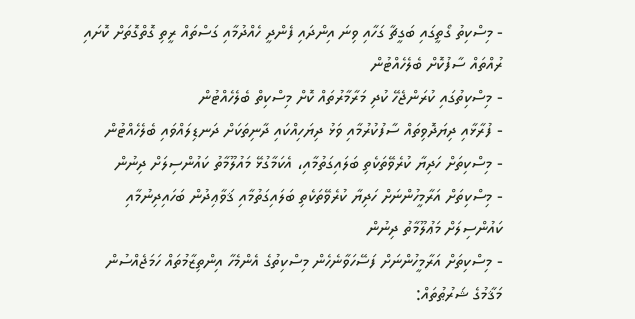- މިސްކިތު ގޯތީގައި ބަގީޗާ ގަހާއި ވިނަ އިންދައި ފެންދީ ހެއްދުމާއި ގަސްތައް ރީތި ގޮތްގޮތަށް ކޮށައި ރުއްތައް ސާފުކޮށް ބެލެހެއްޓުން
- މިސްކިތުގައި ކުރަންޖެހޭ ކުދި މަރާމާރުތައް ކޮށް މިސްކިތް ބެލެހެއްޓުން
- ފުރާޅާއި ދިޔަދޮވިތައް ސާފުކުރުމާއި ވަޅު ދިޔަހިއްކައި ދާނިތަކަށް ދަނޑިލައްވައި ބެލެހެއްޓުން
- މިސްކިތަށް ހަދިޔާ ކުރެވޭތަކެތި ބަލައިގަތުމާއި، އެކަމާގުޅޭ މައުލޫމާތު ކައުންސިލަށް ދިނުން
- މިސްކިތަށް އަރާމީހުންނަށް ހަދިޔާ ކުރެވޭތަކެތި ބަލައިގަތުމާއި ޤަވާޢިދުން ބަހައިދިނުމާއި ކައުންސިލަށް މަޢުލޫމާތު ދިނުން
- މިސްކިތަށް އަރާމީހުންނަށް ފަސޭހަވާނެހެން މިސްކިތުގެ އެންމެހާ އިންތިޒާމުތައް ހަމަޖެއްސުން
މަޤާމުގެ ޝަރުޠުތައް: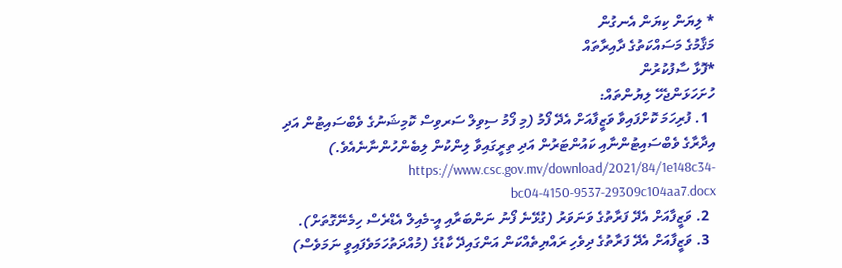* ލިޔަން ކިޔަން އެނގުން
މަޤާމުގެ މަސައްކަތުގެ ދާއިރާތައް
*ފޮޅާ ސާފުކުރުން
ހުށަހަޅަންޖެހޭ ލިޔުންތައް:
  1. ފުރިހަމަ ކޮށްފައިވާ ވަޒީފާއަށް އެދޭ ފޯމު (މި ފޯމު ސިވިލް ސަރވިސް ކޮމިޝަނުގެ ވެބްސައިޓުން އަދި އިދާރާގެ ވެބްސައިޓުންނާއި ކައުންޓަރުން އަދި ތިރީގައިވާ ލިންކުން ލިބެންހުންނާނެއެވެ.)  https://www.csc.gov.mv/download/2021/84/1e148c34-bc04-4150-9537-29309c104aa7.docx
  2. ވަޒީފާއަށް އެދޭ ފަރާތުގެ ވަނަވަރު (ގުޅޭނެ ފޯނު ނަންބަރާއި އީ-މެއިލް އެޑްރެސް ހިމެނޭގޮތަށް).
  3. ވަޒީފާއަށް އެދޭ ފަރާތުގެ ދިވެހި ރައްޔިތެއްކަން އަންގައިދޭ ކާޑުގެ (މުއްދަތުހަމަވެފައިވީ ނަމަވެސް)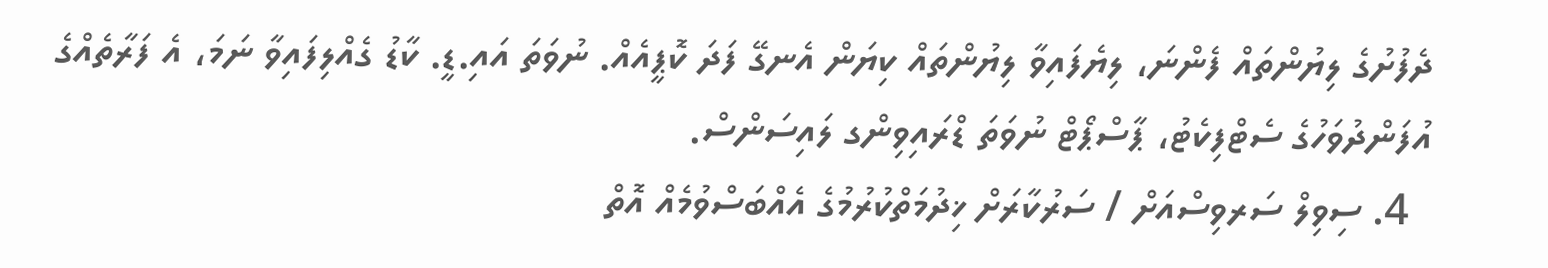ދެފުށުގެ ލިޔުންތައް ފެންނަ، ލިޔެފައިވާ ލިޔުންތައް ކިޔަން އެނގޭ ފަދަ ކޮޕީއެއް. ނުވަތަ އައި.ޑީ. ކާޑު ގެއްލިފައިވާ ނަމަ، އެ ފަރާތެއްގެ އުފަންދުވަހުގެ ސެޓްފިކެޓު، ޕާސްޕޯޓް ނުވަތަ ޑްރައިވިންގ ލައިސަންސް.
  4. ސިވިލް ސަރވިސްއަށް / ސަރުކާރަށް ޚިދުމަތްކުރުމުގެ އެއްބަސްވުމެއް އޮތް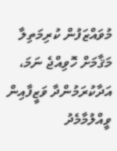މުވައްޒަފުން ކުރިމަތިލާ މަޤާމަށް ހޮވިއްޖެ ނަމަ، އަދާކުރަމުންދާ ވަޒީފާއިން ވީއްލުމާމެދު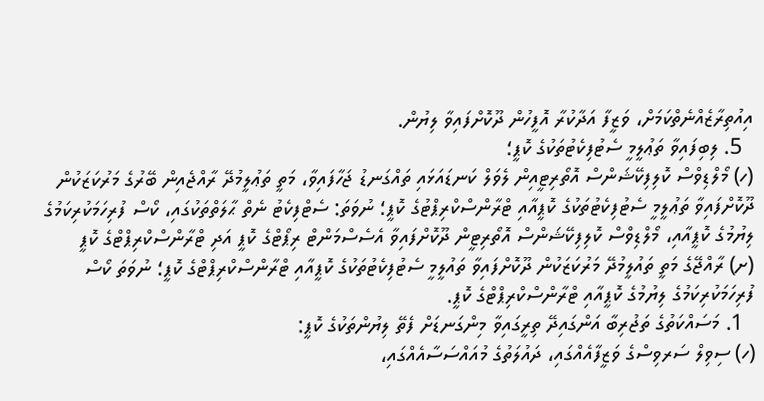އިއުތިރާޒެއްނެތްކަމަށް، ވަޒީފާ އަދާކުރާ އޮފީހުން ދޫކޮށްފައިވާ ލިޔުން.
  5. ލިބިފައިވާ ތަޢުލީމީ ސެޓުފިކެޓުތަކުގެ ކޮޕީ؛
(ހ) މޯލްޑިވްސް ކޮލިފިކޭޝަންސް އޮތޯރިޓީއިން ލެވަލް ކަނޑައަޅައި ތައްގަނޑު ޖަހާފައިވާ، މަތީ ތަޢުލީމުދޭ ރާއްޖެއިން ބޭރުގެ މަރުކަޒަކުން ދޫކޮށްފައިވާ ތަޢުލީމީ ސެޓުފިކެޓުތަކުގެ ކޮޕީއާއި ޓްރާންސްކްރިޕްޓުގެ ކޮޕީ؛ ނުވަތަ: ސެޓްފިކެޓު ނެތް ޙާލަތްތަކުގައި، ކޯސް ފުރިހަމަކުރިކަމުގެ ލިޔުމުގެ ކޮޕީއާއި، މޯލްޑިވްސް ކޮލިފިކޭޝަންސް އޮތޯރިޓީން ދޫކޮށްފައިވާ އެސެސްމަންޓް ރިޕޯޓްގެ ކޮޕީ އަދި ޓްރާންސްކްރިޕްޓްގެ ކޮޕީ
(ށ) ރާއްޖޭގެ މަތީ ތައުލީމުދޭ މަރުކަޒަކުން ދޫކޮށްފައިވާ ތައުލީމީ ސެޓުފިކެޓުތަކުގެ ކޮޕީއާއި ޓްރާންސްކްރިޕްޓްގެ ކޮޕީ؛ ނުވަތަ ކޯސް ފުރިހަމަކުރިކަމުގެ ލިޔުމުގެ ކޮޕީއާއި ޓްރާންސްކްރިޕްޓްގެ ކޮޕީ.
  1. މަސައްކަތުގެ ތަޖުރިބާ އަންގައިދޭ ތިރީގައިވާ މިންގަނޑަށް ފެތޭ ލިޔުންތަކުގެ ކޮޕީ:
(ހ) ސިވިލް ސަރވިސްގެ ވަޒީފާއެއްގައި، ދައުލަތުގެ މުއައްސަސާއެއްގައި،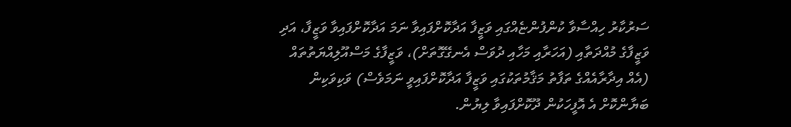ސަރުކާރު ހިއްސާވާ ކުންފުންޏެއްގައި ވަޒީފާ އަދާކޮށްފައިވާ ނަމަ އަދާކޮށްފައިވާ ވަޒީފާ، އަދި ވަޒީފާގެ މުއްދަތާއި (އަހަރާއި މަހާއި ދުވަސް އެނގޭގޮތަށް)، ވަޒީފާގެ މަސްއޫލިއްޔަތުތައް (އެއް އިދާރާއެއްގެ ތަފާތު މަޤާމުތަކުގައި ވަޒީފާ އަދާކޮށްފައިވީ ނަމަވެސް) ވަކިވަކިން ބަޔާންކޮށް އެ އޮފީހަކުން ދޫކޮށްފައިވާ ލިޔުން.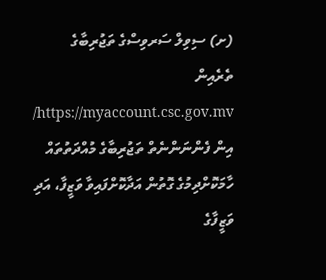(ށ) ސިވިލް ސަރވިސްގެ ތަޖުރިބާގެ ތެރެއިން https://myaccount.csc.gov.mv/ އިން ފެންނަންނެތް ތަޖުރިބާގެ މުއްދަތުތައް ހާމަކޮށްދިމުގެ ގޮތުން އަދާކޮށްފައިވާ ވަޒީފާ، އަދި ވަޒީފާގެ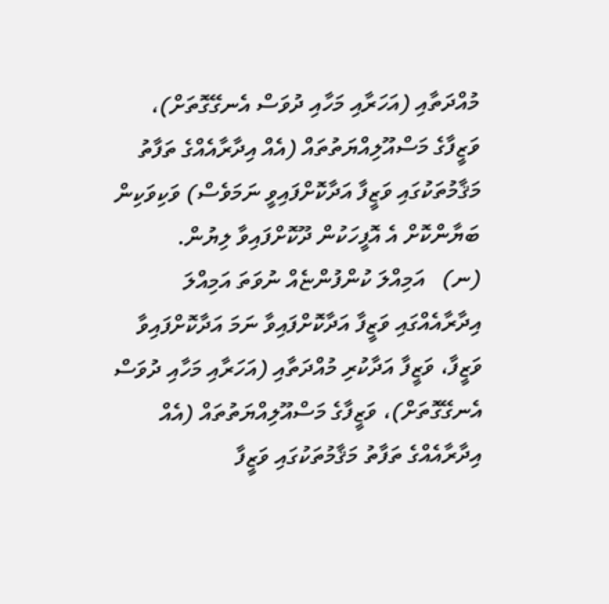މުއްދަތާއި (އަހަރާއި މަހާއި ދުވަސް އެނގޭގޮތަށް)، ވަޒީފާގެ މަސްއޫލިއްޔަތުތައް (އެއް އިދާރާއެއްގެ ތަފާތު މަޤާމުތަކުގައި ވަޒީފާ އަދާކޮށްފައިވީ ނަމަވެސް) ވަކިވަކިން ބަޔާންކޮށް އެ އޮފީހަކުން ދޫކޮށްފައިވާ ލިޔުން.
(ނ)   އަމިއްލަ ކުންފުންޏެއް ނުވަތަ އަމިއްލަ އިދާރާއެއްގައި ވަޒީފާ އަދާކޮށްފައިވާ ނަމަ އަދާކޮށްފައިވާ ވަޒީފާ، ވަޒީފާ އަދާކުރި މުއްދަތާއި (އަހަރާއި މަހާއި ދުވަސް އެނގޭގޮތަށް)، ވަޒީފާގެ މަސްއޫލިއްޔަތުތައް (އެއް އިދާރާއެއްގެ ތަފާތު މަޤާމުތަކުގައި ވަޒީފާ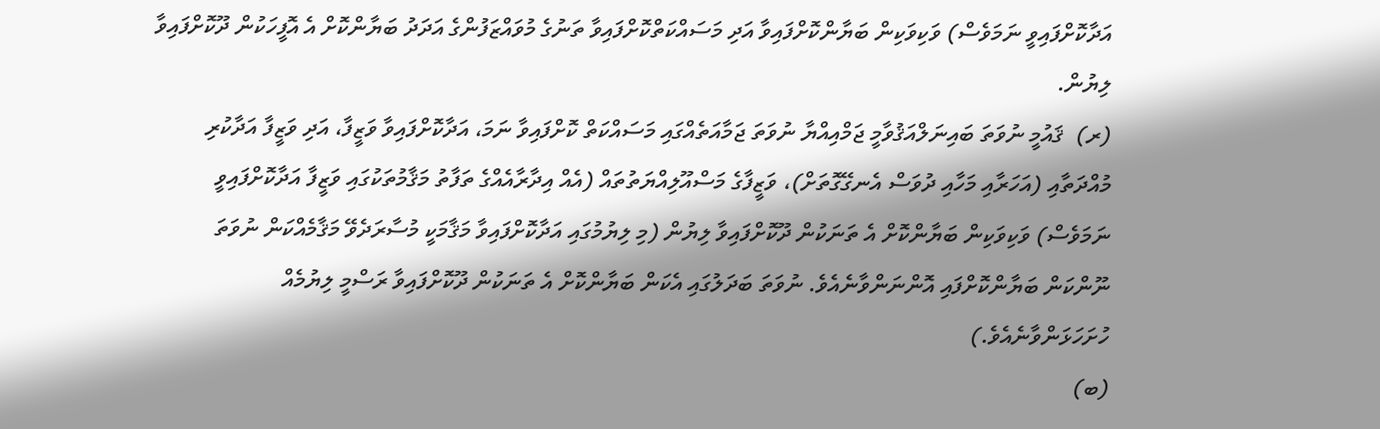އަދާކޮށްފައިވީ ނަމަވެސް) ވަކިވަކިން ބަޔާންކޮށްފައިވާ އަދި މަސައްކަތްކޮށްފައިވާ ތަނުގެ މުވައްޒަފުންގެ އަދަދު ބަޔާންކޮށް އެ އޮފީހަކުން ދޫކޮށްފައިވާ ލިޔުން.
(ރ)  ޤައުމީ ނުވަތަ ބައިނަލްއަޤުވާމީ ޖަމްއިއްޔާ ނުވަތަ ޖަމާއަތެއްގައި މަސައްކަތް ކޮށްފައިވާ ނަމަ، އަދާކޮށްފައިވާ ވަޒީފާ، އަދި ވަޒީފާ އަދާކުރި މުއްދަތާއި (އަހަރާއި މަހާއި ދުވަސް އެނގޭގޮތަށް)، ވަޒީފާގެ މަސްއޫލިއްޔަތުތައް (އެއް އިދާރާއެއްގެ ތަފާތު މަޤާމުތަކުގައި ވަޒީފާ އަދާކޮށްފައިވީ ނަމަވެސް) ވަކިވަކިން ބަޔާންކޮށް އެ ތަނަކުން ދޫކޮށްފައިވާ ލިޔުން (މި ލިޔުމުގައި އަދާކޮށްފައިވާ މަޤާމަކީ މުސާރަދެވޭ މަޤާމެއްކަން ނުވަތަ ނޫންކަން ބަޔާންކޮށްފައި އޮންނަންވާނެއެވެ. ނުވަތަ ބަދަލުގައި އެކަން ބަޔާންކޮށް އެ ތަނަކުން ދޫކޮށްފައިވާ ރަސްމީ ލިޔުމެއް ހުށަހަޅަންވާނެއެވެ.)
(ބ)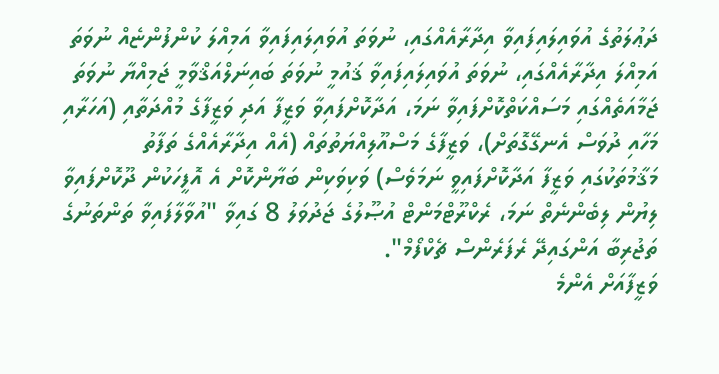ދަޢުލަތުގެ އުވައިލައިފައިވާ އިދާރާއެއްގައި، ނުވަތަ އުވައިލައިފައިވާ އަމިއްލަ ކުންފުންޏެއް ނުވަތަ އަމިއްލަ އިދާރާއެއްގައި، ނުވަތަ އުވައިލައިފައިވާ ޤައުމީ ނުވަތަ ބައިނަލްއަޤްވާމީ ޖަމިއްޔާ ނުވަތަ ޖަމާއަތެއްގައި މަސައްކަތްކޮށްފައިވާ ނަމަ، އަދާކޮށްފައިވާ ވަޒީފާ އަދި ވަޒީފާގެ މުއްދަތާއި (އަހަރާއި މަހާއި ދުވަސް އެނގޭގޮތަށް)، ވަޒީފާގެ މަސްއޫލިއްޔަތުތައް (އެއް އިދާރާއެއްގެ ތަފާތު މަޤާމުތަކުގައި ވަޒީފާ އަދާކޮށްފައިވީ ނަމަވެސް) ވަކިވަކިން ބަޔާންކޮށް އެ އޮފީހަކުން ދޫކޮށްފައިވާ ލިޔުން ލިބެންނެތް ނަމަ، ރެކްރޫޓްމަންޓް އުޞޫލުގެ ޖަދުވަލު 8 ގައިވާ "އުވާލާފައިވާ ތަންތަނުގެ ތަޖުރިބާ އަންގައިދޭ ރެފަރެންސް ޗެކްފޯމް".
ވަޒީފާއަށް އެންމެ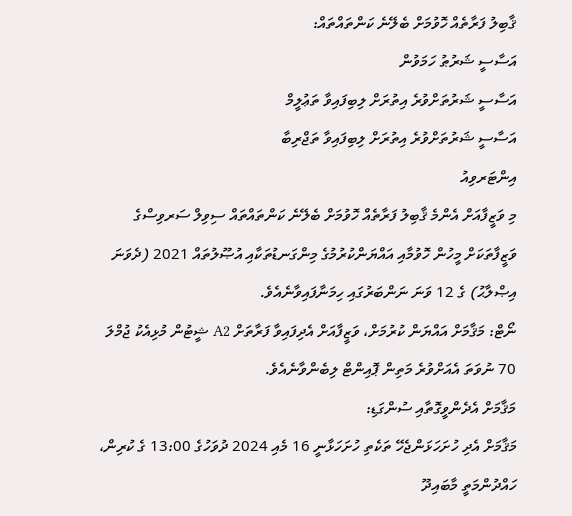ޤާބިލު ފަރާތެއް ހޮވުމަށް ބެލޭނެ ކަންތައްތައް:
އަސާސީ ޝަރުޠު ހަމަވުން
އަސާސީ ޝަރުތަށްވުރެ އިތުރަށް ލިބިފައިވާ ތަޢުލީމް
އަސާސީ ޝަރުތަށްވުރެ އިތުރަށް ލިބިފައިވާ ތަޖްރިބާ
އިންޓަރވިއު
މި ވަޒީފާއަށް އެންމެ ޤާބިލު ފަރާތެއް ހޮވުމަށް ބެލޭނެ ކަންތައްތައް ސިވިލް ސަރވިސްގެ ވަޒީފާތަކަށް މީހުން ހޮވުމާއި އައްޔަންކުރުމުގެ މިންގަނޑުތަކާއި އުޞޫލުތައް 2021 (ދެވަނަ އިޞްލާޙު) ގެ 12 ވަނަ ނަންބަރުގައި ހިމަނާފައިވާނެއެވެ.
ނޯޓް: މަޤާމަށް އައްޔަން ކުރުމަށް، ވަޒީފާއަށް އެދިފައިވާ ފަރާތަށް A2 ޝީޓުން މުޅިއެކު ޖުމްލަ 70 ނުވަތަ އެއަށްވުރެ މަތިން ޕޮއިންޓް ލިބެންވާނެއެވެ.
މަޤާމަށް އެދެންވީގޮތާއި ސުންގަޑި:
މަޤާމަށް އެދި ހުށަހަޅަންޖެހޭ ތަކެތި ހުށަހަޅާނީ 16 މެއި 2024 ދުވަހުގެ 13:00 ގެ ކުރިން، ހައްދުންމަތީ މާބައިދޫ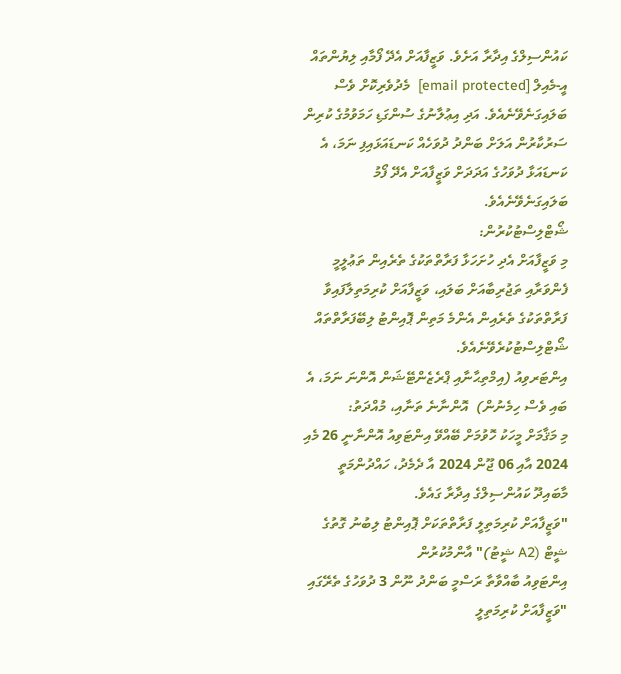ކައުންސިލްގެ އިދާރާ އަށެވެ. ވަޒީފާއަށް އެދޭ ފޯމާއި ލިޔުންތައް އީ-މެއިލް [email protected]  މެދުވެރިކޮށް ވެސް ބަލައިގަނެވޭނެއެވެ. އަދި އިޢުލާނުގެ ސުންގަޑި ހަމަވުމުގެ ކުރިން ސަރުކާރުން އަލަށް ބަންދު ދުވަހެއް ކަނޑައަޅައިފި ނަމަ، އެ ކަނޑައަޅާ ދުވަހުގެ އަދަދަށް ވަޒީފާއަށް އެދޭ ފޯމު ބަލައިގަނެވޭނެއެވެ.
ޝޯޓްލިސްޓުކުރުން:
މި ވަޒީފާއަށް އެދި ހުށަހަޅާ ފަރާތްތަކުގެ ތެރެއިން ތަޢުލީމީ ފެންވަރާއި ތަޖުރިބާއަށް ބަލައި، ވަޒީފާއަށް ކުރިމަތިލާފައިވާ ފަރާތްތަކުގެ ތެރެއިން އެންމެ މަތިން ޕޮއިންޓު ލިބޭފަރާތްތައް ޝޯޓްލިސްޓުކުރެވޭނެއެވެ.
އިންޓަރވިއު (އިމްތިޙާނާއި ޕްރެޒެންޓޭޝަން އޮންނަ ނަމަ، އެ ބައި ވެސް ހިމެނުން)  އޮންނާނެ ތަނާއި، މުއްދަތު:
މި މަޤާމަށް މީހަކު ހޮވުމަށް ބޭއްވޭ އިންޓަވިއު އޮންނާނީ 26 މެއި 2024 އާއި 06 ޖޫން 2024 އާ ދެމެދު، ހައްދުންމަތީ މާބައިދޫ ކައުންސިލްގެ އިދާރާ ގައެވެ.
"ވަޒީފާއަށް ކުރިމަތިލީ ފަރާތްތަކަށް ޕޮއިންޓު ލިބުނު ގޮތުގެ ޝީޓް (A2 ޝީޓު)" އާންމުކުރުން
އިންޓަވިއު ބާއްވާތާ ރަސްމީ ބަންދު ނޫން 3 ދުވަހުގެ ތެރޭގައި "ވަޒީފާއަށް ކުރިމަތިލީ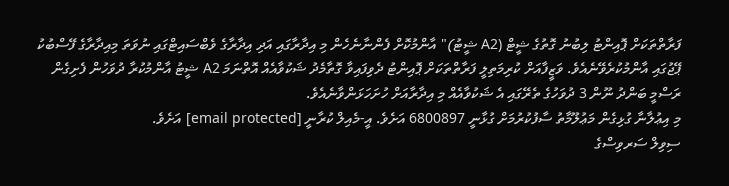ފަރާތްތަކަށް ޕޮއިންޓު ލިބުނު ގޮތުގެ ޝީޓް (A2 ޝީޓު)" އާންމުކޮށް ފެންނާނެހެން މި އިދާރާގައި އަދި އިދާރާގެ ވެބްސައިޓްގައި ނުވަތަ މިއިދާރާގެ ފޭސްބުކު ޕޭޖުގައި އާންމުކުރެވޭނެއެވެ. ވަޒީފާއަށް ކުރިމަތިލީ ފަރާތްތަކަށް ޕޮއިންޓު ދެވިފައިވާ ގޮތާމެދު ޝަކުވާއެއް އޮތްނަމަ A2 ޝީޓު އާންމުކުރާ ދުވަހުން ފެށިގެން ރަސްމީ ބަންދު ނޫން 3 ދުވަހުގެ ތެރޭގައި އެ ޝަކުވާއެއް މި އިދާރާއަށް ހުށަހަޅަންވާނެއެވެ.
މި އިޢުލާނާ ގުޅިގެން މަޢުލޫމާތު ސާފުކުރުމަށް ގުޅާނީ 6800897 އަށެވެ. އީ-މެއިލް ކުރާނީ [email protected] އަށެވެ.
ސިވިލް ސަރވިސްގެ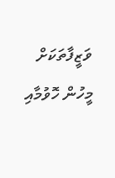ވަޒީފާތަކަށް މީހުން ހޮވުމާއި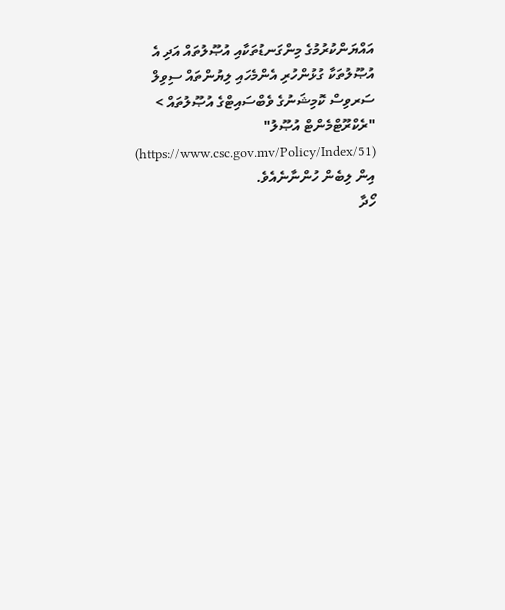އައްޔަންކުރުމުގެ މިންގަނޑުތަކާއި އުޞޫލުތައް އަދި އެ އުޞޫލުތަކާ ގުޅުންހުރި އެންމެހައި ލިޔުންތައް ސިވިލް ސަރވިސް ކޮމިޝަނުގެ ވެބްސައިޓްގެ އުޞޫލުތައް > "ރެކްރޫޓްމެންޓް އުޞޫލު" (https://www.csc.gov.mv/Policy/Index/51) އިން ލިބެން ހުންނާނެއެވެ.
ހޯދާ